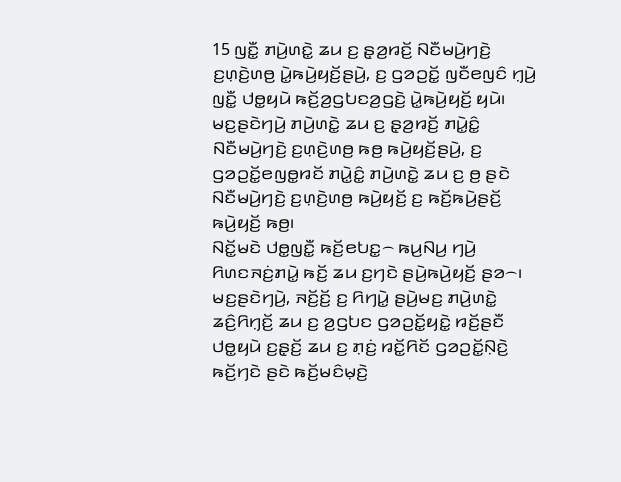15 ꤜꤢꤪ꤭ ꤊꤣꤧ꤬ꤛꤢꤧ꤭ ꤘꤣ ꤢ꤬ ꤔ꤫ꤤ꤬ꤙꤢꤩ꤬ ꤡꤢꤪꤗꤣꤧ꤬ꤚꤢꤧ꤬ ꤢ꤬ꤛ꤫ꤢꤧ꤬ꤛꤥ꤬ ꤣꤧ꤭ꤒꤣꤧ꤬ꤟꤢꤩ꤬ꤔꤣꤧ꤬, ꤢ꤬ ꤞꤤꤑꤢꤩ꤭ ꤜꤢꤪꤕꤜꤢꤨ ꤚ꤫ꤣꤧ꤬ ꤜꤢꤪ꤭ ꤓꤥ꤭ꤟꤣꤧ ꤒꤢꤩ꤬ꤤ꤬ꤞꤝꤢꤤ꤬ꤞꤢꤧ꤬ ꤣꤧ꤭ꤒꤣꤧ꤬ꤟꤢꤩ꤬ ꤟꤣꤧ꤯ ꤗꤢ꤬ꤔꤢꤧꤚꤣꤧ꤬ ꤊꤣꤧ꤬ꤛꤢꤧ꤭ ꤘꤣ ꤢ꤬ ꤔ꤫ꤤ꤬ꤙꤢꤩ꤬ ꤊꤣꤧ꤭ꤢꤨ꤭ ꤡꤢꤪꤗꤣꤧ꤬ꤚꤢꤧ꤬ ꤢ꤬ꤛ꤫ꤢꤧ꤬ꤛꤥ꤬ ꤒꤥ꤬ ꤒꤣꤧ꤬ꤟꤢꤩ꤬ꤔꤣꤧ꤬, ꤢ꤬ ꤞꤤꤑꤢꤩ꤭ꤕꤜꤥ꤭ꤙꤢꤩ ꤊꤣꤧ꤭ꤢꤨ꤭ ꤊꤣꤧ꤬ꤛꤢꤧ꤭ ꤘꤣ ꤢ꤬ ꤥ꤬ ꤔꤢꤧ ꤡꤢꤪꤗꤣꤧ꤬ꤚꤢꤧ꤬ ꤢ꤬ꤛ꤫ꤢꤧ꤬ꤛꤥ꤬ ꤒꤣꤧ꤬ꤟꤢꤩ꤬ ꤢ꤬ ꤒꤢꤩ꤬ꤒꤣꤧ꤬ꤔꤢꤩ꤬ ꤒꤣꤧ꤬ꤟꤢꤩ꤬ ꤒꤥ꤬꤯
ꤡꤢꤩ꤭ꤗꤢꤧ ꤓꤥ꤭ꤜꤢꤪ꤭ ꤒꤢꤩ꤬ꤕꤝꤢ꤭꤮ ꤒꤣ꤬ꤡꤣ꤬ ꤚꤣꤧ꤬ ꤖꤛꤢꤏꤢꤦ꤬ꤊꤣꤧ꤭ ꤒꤢꤩ꤬ ꤘꤣ ꤢ꤬ꤚꤢꤧ ꤔꤣꤧ꤬ꤒꤣꤧ꤬ꤟꤢꤩ꤬ ꤔꤤ꤮꤯
ꤗꤢ꤬ꤔꤢꤧꤚꤣꤧ꤬, ꤏꤢꤩ꤬ꤢꤩ꤬ ꤢ꤬ ꤖꤚꤣꤧ꤭ ꤔꤣꤧ꤬ꤗꤢ꤬ ꤊꤣꤧ꤬ꤛꤢꤧ꤭ ꤘꤢꤨ꤬ꤖꤚ꤫ꤢꤩ꤬ ꤘꤣ ꤢ꤬ ꤤ꤬ꤞꤝꤢ ꤞꤤꤑꤢꤩ꤭ꤟꤢꤧ꤭ ꤙꤢꤩ꤬ꤔꤢꤪ ꤓꤥ꤭ꤟꤣꤧ ꤢ꤬ꤔ꤫ꤢꤩ꤬ ꤘꤣ ꤢ꤬ ꤊ꤫ꤢꤦ꤬ ꤙꤢꤩ꤭ꤖꤢꤩ ꤞꤤꤑꤢꤩ꤭ꤡ꤫ꤢꤧ꤬ ꤒꤢꤩ꤬ꤚꤢꤧ ꤔꤢꤧ ꤒꤢꤩ꤬ꤗꤢꤨꤗ꤫ꤢꤧ꤬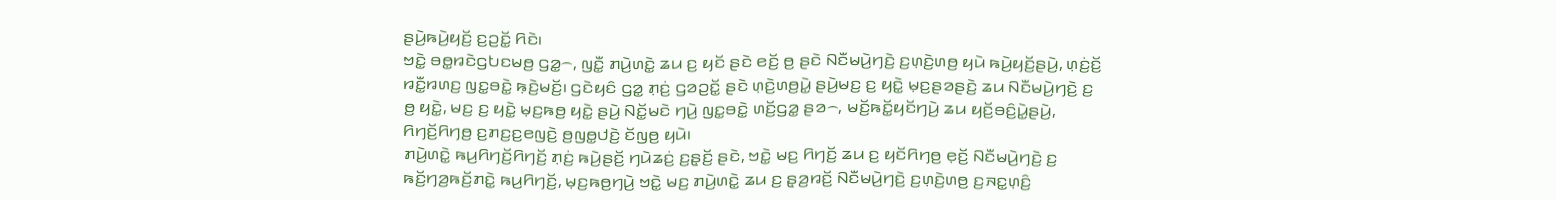ꤔꤣꤧ꤬ꤒꤣꤧ꤬ꤟꤢꤩ꤬ ꤢ꤬ꤑꤢꤩ꤭ ꤖꤢꤧ꤯
ꤠꤢꤧ꤭ ꤋꤥ꤭ꤙꤢꤧꤞꤝꤢꤗꤥ꤬ ꤞꤤ꤭꤮, ꤜꤢꤪ꤭ ꤊꤣꤧ꤬ꤛꤢꤧ꤭ ꤘꤣ ꤢ꤬ ꤟꤢꤩ ꤔꤢꤧ ꤕꤢꤩ꤬ ꤥ꤬ ꤔꤢꤧ ꤡꤢꤪꤗꤣꤧ꤬ꤚꤢꤧ꤬ ꤢ꤬ꤛ꤫ꤢꤧ꤬ꤛꤥ꤬ ꤟꤣꤧ ꤒꤣꤧ꤬ꤟꤢꤩ꤬ꤔꤣꤧ꤬, ꤛ꤫ꤢꤦ꤬ꤢꤩ꤬ ꤙꤢꤪ꤭ꤙꤛꤢ꤬ ꤜꤢ꤭ꤋꤢꤧ꤭ ꤒ꤫ꤢꤧ꤬ꤗꤢꤩ꤬꤯ ꤞꤢꤧꤟꤢꤨ ꤞꤤ꤭ ꤊ꤫ꤢꤦ꤬ ꤞꤤꤑꤢꤩ꤭ ꤔꤢꤧ ꤛ꤫ꤢꤧ꤬ꤛꤥ꤬ꤣꤧ꤭ ꤔꤣꤧ꤬ꤗꤢ꤬ ꤢ꤬ ꤟꤢꤧ꤭ ꤗ꤫ꤢ꤬ꤔꤤꤔꤢꤧ꤬ ꤘꤣ ꤡꤢꤪꤗꤣꤧ꤬ꤚꤢꤧ꤬ ꤢ꤬ ꤥ꤬ ꤟꤢꤧ꤭, ꤗꤢ꤬ ꤢ꤬ ꤟꤢꤧ꤭ ꤗ꤫ꤢ꤬ꤒꤥ꤬ ꤟꤢꤧ꤭ ꤔꤣꤧ꤬ ꤡꤢꤩ꤭ꤗꤢꤧ ꤚꤣꤧ꤬ ꤜꤢ꤭ꤋꤢꤧ꤭ ꤛꤢꤩ꤬ꤞꤤ꤭ ꤔꤤ꤮, ꤗꤢꤩ꤬ꤒꤢꤩ꤭ꤟꤢꤩꤚꤣꤧ꤬ ꤘꤣ ꤟꤢꤩ꤬ꤋꤢꤨ꤬ꤣꤧ꤭ꤔꤣꤧ꤬, ꤖꤚꤢꤩ꤬ꤖꤚꤥ꤬ ꤢ꤬ꤊꤢ꤬ꤢ꤬ꤕꤜꤢꤧ꤬ ꤥ꤬ꤜꤥ꤭ꤓꤢꤧ꤬ ꤢꤩꤜꤥ꤬ ꤟꤣꤧ꤯
ꤊꤣꤧ꤬ꤛꤢꤧ꤭ ꤒꤣ꤬ꤖꤚꤢꤩ꤬ꤖꤚꤢꤩ꤬ ꤊ꤫ꤢꤦ꤬ ꤒꤣꤧ꤬ꤔꤢꤩ꤬ ꤚꤣꤧꤘꤢꤦ꤬ ꤢ꤬ꤔ꤫ꤢꤩ꤬ ꤔꤢꤧ, ꤠꤢꤧ꤭ ꤗꤢ꤬ ꤖꤚꤢꤩ꤬ ꤘꤣ ꤢ꤬ ꤟꤢꤩꤖꤚꤥ꤬ ꤕ꤫ꤢꤩ꤬ ꤡꤢꤪꤗꤣꤧ꤬ꤚꤢꤧ꤬ ꤢ꤬ ꤒꤢꤩ꤬ꤚꤤ꤬ꤒꤢꤩ꤬ꤊꤢꤧ꤭ ꤒꤣ꤬ꤖꤚꤢꤩ꤬, ꤗ꤫ꤢ꤬ꤒꤥ꤬ꤚꤣꤧ꤬ ꤠꤢꤧ꤭ ꤗꤢ꤬ ꤊꤣꤧ꤬ꤛꤢꤧ꤭ ꤘꤣ ꤢ꤬ ꤔ꤫ꤤ꤬ꤙꤢꤩ꤬ ꤡꤢꤪꤗꤣꤧ꤬ꤚꤢꤧ꤬ ꤢ꤬ꤛ꤫ꤢꤧ꤬ꤛꤥ꤬ ꤢ꤬ꤏꤢ꤭ꤛ꤫ꤢꤨ꤬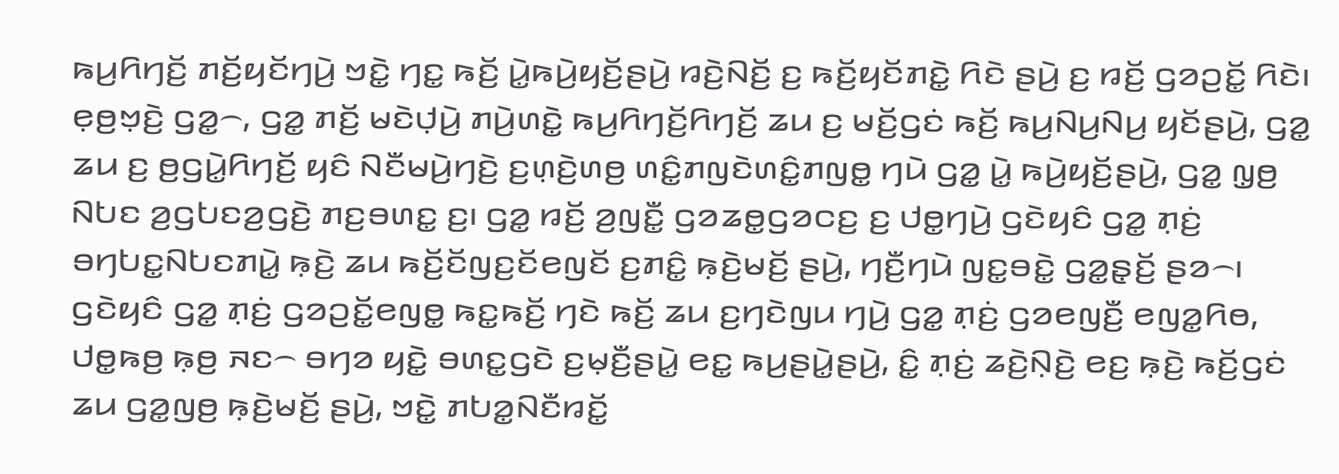ꤒꤣ꤬ꤖꤚꤢꤩ꤬ ꤊꤢꤩ꤬ꤟꤢꤩꤚꤣꤧ꤬ ꤠꤢꤧ꤭ ꤚꤢ꤭ ꤒꤢꤩ꤬ ꤣꤧ꤭ꤒꤣꤧ꤬ꤟꤢꤩ꤬ꤔꤣꤧ꤬ ꤙꤢꤧ꤬ꤡꤢꤩ꤬ ꤢ꤬ ꤒꤢꤩ꤬ꤟꤢꤩꤊꤢꤧ꤭ ꤖꤢꤧ ꤔꤣꤧ꤬ ꤢ꤬ ꤙꤢꤩ꤬ ꤞꤤꤑꤢꤩ꤭ ꤖꤢꤧ꤯
ꤕ꤫ꤥ꤬ꤠ꤫ꤢꤧ꤬ ꤞꤤ꤭꤮, ꤞꤤ꤭ ꤊꤢꤩ꤬ ꤗꤢꤧꤓ꤫ꤣꤧ꤬ ꤊꤣꤧ꤬ꤛꤢꤧ꤭ ꤒꤣ꤬ꤖꤚꤢꤩ꤬ꤖꤚꤢꤩ꤬ ꤘꤣ ꤢ꤬ ꤗꤢꤩ꤬ꤞꤢꤦ ꤒꤢꤩ꤬ ꤒꤣ꤬ꤡꤣ꤬ꤡꤣ꤬ ꤟꤢꤩꤔꤣꤧ꤬, ꤞꤤ꤭ ꤘꤣ ꤢ꤬ ꤥ꤬ꤞꤣꤧ꤭ꤖꤚꤢꤩ꤬ ꤟꤢꤨ ꤡꤢꤪꤗꤣꤧ꤬ꤚꤢꤧ꤬ ꤢ꤬ꤛ꤫ꤢꤧ꤬ꤛꤥ꤬ ꤛꤢꤨ꤭ꤊꤜꤢꤧꤛꤢꤨ꤭ꤊꤜꤥ꤭ ꤚꤣꤧ ꤞꤤ꤭ ꤣꤧ꤭ ꤒꤣꤧ꤬ꤟꤢꤩ꤬ꤔꤣꤧ꤬, ꤞꤤ꤭ ꤜ꤫ꤥ꤬ ꤡꤝꤢ ꤤ꤬ꤞꤝꤢꤤ꤬ꤞꤢꤧ꤬ ꤊꤢ꤬ꤋꤛꤢ꤭ ꤢ꤬꤯ ꤞꤤ꤭ ꤙꤢꤩ꤬ ꤤ꤬ꤜꤢꤪ꤭ ꤞꤤꤘꤥ꤭ꤞꤤꤍꤢ꤬ ꤢ꤬ ꤓꤥ꤭ꤚꤣꤧ꤬ ꤞꤢꤧꤟꤢꤨ ꤞꤤ꤭ ꤊ꤫ꤢꤦ꤬ ꤋꤚꤝꤢ꤭ꤡꤝꤢꤊꤣꤧ꤭ ꤒ꤫ꤢꤧ꤬ ꤘꤣ ꤒꤢꤩ꤬ꤢꤩꤜꤢ꤬ꤢꤩꤕꤜꤢꤩ ꤢ꤬ꤊꤢꤨ꤭ ꤒ꤫ꤢꤧ꤬ꤗꤢꤩ꤬ ꤔꤣꤧ꤬, ꤚꤢꤪ꤬ꤚꤣꤧ ꤜꤢ꤭ꤋꤢꤧ꤭ ꤞꤤ꤭ꤔ꤫ꤢꤩ꤬ ꤔꤤ꤮꤯
ꤞꤢꤧꤟꤢꤨ ꤞꤤ꤭ ꤊ꤫ꤢꤦ꤬ ꤞꤤꤑꤢꤩ꤭ꤕꤜꤥ꤭ ꤒꤢ꤭ꤒꤢꤩ꤬ ꤚꤢꤧ ꤒꤢꤩ꤬ ꤘꤣ ꤢ꤬ꤚꤢꤧꤜꤣ ꤚꤣꤧ꤬ ꤞꤤ꤭ ꤊ꤫ꤢꤦ꤬ ꤞꤤꤕꤜꤢꤪ꤬ ꤕꤜꤤ꤭ꤖꤥ, ꤓꤥ꤭ꤒꤥ꤬ ꤒ꤫ꤥ꤬ ꤏꤢ꤮ ꤋꤚꤤ ꤟꤢꤧ꤭ ꤋꤛꤢ꤭ꤞꤢꤧ ꤢ꤬ꤗ꤫ꤢꤪ꤬ꤔꤣꤧ꤭ ꤕꤢ꤭ ꤒꤣ꤬ꤔꤣꤧ꤭ꤔꤣꤧ꤬, ꤢꤨ꤭ ꤊ꤫ꤢꤦ꤬ ꤘꤢꤧ꤬ꤡ꤫ꤢꤧ꤬ ꤕꤢ꤬ ꤒ꤫ꤢꤧ꤬ ꤒꤢꤩ꤬ꤞꤢꤦ ꤘꤣ ꤞꤤ꤭ꤜꤥ꤬ ꤒ꤫ꤢꤧ꤬ꤗꤢꤩ꤬ ꤔꤣꤧ꤬, ꤠꤢꤧ꤭ ꤊꤝꤤ꤭ꤡꤢꤪꤙꤢꤩ꤭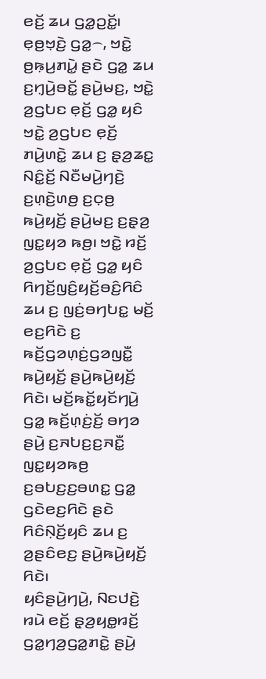ꤕꤢꤩ꤬ ꤘꤣ ꤞꤤ꤭ꤑꤢꤩ꤭꤯
ꤕ꤫ꤥ꤬ꤠ꤫ꤢꤧ꤬ ꤞꤤ꤭꤮, ꤠꤢꤧ꤭ ꤥ꤬ꤒ꤫ꤣ꤬ꤊꤣꤧ꤭ ꤔꤢꤧ ꤞꤤ꤭ ꤘꤣ ꤢ꤬ꤚ꤫ꤣꤧ꤬ꤋꤢꤩ꤭ ꤔꤣꤧ꤬ꤗꤢ꤬, ꤠꤢꤧ꤭ ꤤ꤬ꤞꤝꤢ ꤕ꤫ꤢꤩ꤬ ꤞꤤ꤭ ꤟꤢꤨ ꤠꤢꤧ꤭ ꤤ꤬ꤞꤝꤢ ꤕ꤫ꤢꤩ꤬ ꤊꤣꤧ꤬ꤛꤢꤧ꤭ ꤘꤣ ꤢ꤬ ꤔ꤫ꤤ꤬ꤘꤢ꤭ ꤡꤢꤨ꤭ꤢꤩ꤬ ꤡꤢꤪꤗꤣꤧ꤬ꤚꤢꤧ꤬ ꤢ꤬ꤛ꤫ꤢꤧ꤬ꤛꤥ꤬ ꤢ꤬ꤍ꤫ꤥ꤬ ꤒꤣꤧ꤬ꤟꤢꤩ꤬ ꤔꤣꤧ꤬ꤗꤢ꤬ ꤢ꤬ꤔ꤫ꤤ꤬ ꤜꤢ꤭ꤟꤤ ꤒꤥ꤬꤯ ꤠꤢꤧ꤭ ꤙꤢꤩ꤬ ꤤ꤬ꤞꤝꤢ ꤕ꤫ꤢꤩ꤬ ꤞꤤ꤭ ꤟꤢꤨ ꤖꤚꤢꤩ꤬ꤜꤢꤨ꤬ꤟꤢꤩ꤬ꤋꤢꤨ꤬ꤖꤢꤨ ꤘꤣ ꤢ꤬ ꤜꤢꤦ꤬ꤋꤚꤝꤢ꤭ ꤗꤢꤩ꤬ ꤕꤢ꤬ꤖꤢꤧ ꤢ꤬ ꤒꤢꤩ꤬ꤞꤤꤛ꤫ꤢꤦ꤬ꤞꤤꤜꤢꤪ꤭ ꤒꤣꤧ꤬ꤟꤢꤩ꤬ ꤔꤣꤧ꤬ꤒꤣꤧ꤬ꤟꤢꤩ꤬ ꤖꤢꤧ꤯ ꤗꤢꤩ꤬ꤒꤢꤩ꤭ꤟꤢꤩꤚꤣꤧ꤬ ꤞꤤ꤭ ꤒꤢꤩ꤬ꤛ꤫ꤢꤦ꤬ꤢꤩ꤬ ꤋꤚꤤ ꤔꤣꤧ꤬ ꤢ꤬ꤏꤝꤢ꤬ꤢ꤬ꤏꤢꤪ꤭ ꤜꤢ꤭ꤟꤤꤒꤥ꤬ ꤢ꤬ꤋꤝꤢ꤬ꤢ꤬ꤋꤛꤢ꤭ ꤞꤤ꤭ ꤞꤢꤧꤕꤢ꤬ꤖꤢꤧ ꤔꤢꤧ ꤖꤢꤨꤡ꤫ꤢꤩ꤬ꤟꤢꤨ ꤘꤣ ꤢ꤬ ꤤ꤬ꤔꤢꤨꤕꤢ꤬ ꤔꤣꤧ꤬ꤒꤣꤧ꤬ꤟꤢꤩ꤬ ꤖꤢꤧ꤯
ꤟꤢꤨꤔꤣꤧ꤬ꤚꤣꤧ꤬, ꤡꤢꤓꤢꤧ꤬ ꤙꤣꤧ ꤕꤢꤩ꤬ ꤔ꤫ꤤ꤬ꤟꤥ꤭ꤙꤢꤩ꤬ ꤞꤤ꤭ꤚꤤ꤬ꤞꤤ꤭ꤊꤢꤧ꤭ ꤔꤣꤧ꤬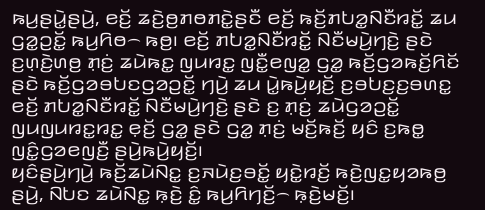ꤒꤣ꤬ꤔꤣꤧ꤭ꤔꤣꤧ꤬, ꤕꤢꤩ꤬ ꤘꤢꤧ꤬ꤥ꤬ꤊꤥꤊꤢꤧ꤭ꤔꤢꤪ ꤕꤢꤩ꤬ ꤒꤢꤩ꤬ꤊꤝꤤ꤭ꤡꤢꤪꤙꤢꤩ꤭ ꤘꤣ ꤞꤤ꤭ꤑꤢꤩ꤭ ꤒꤣ꤬ꤖꤥ꤮ ꤒꤥ꤬꤯ ꤕꤢꤩ꤬ ꤊꤝꤤ꤭ꤡꤢꤪꤙꤢꤩ꤭ ꤡꤢꤪꤗꤣꤧ꤬ꤚꤢꤧ꤬ ꤔꤢꤧ ꤢ꤬ꤛ꤫ꤢꤧ꤬ꤛꤥ꤬ ꤊ꤫ꤢꤦ꤬ ꤘꤣꤧꤒꤢ꤭ ꤜꤣꤙꤢ꤭ ꤜꤢꤪ꤭ꤕꤜꤤ꤭ ꤞꤤ꤭ ꤒꤢꤩ꤬ꤞꤤꤒꤢꤩ꤬ꤖꤢꤩ ꤔꤢꤧ ꤒꤢꤩ꤬ꤞꤤꤋꤝꤢꤞꤤꤑꤢꤩ꤭ ꤚꤣꤧ꤬ ꤘꤣ ꤣꤧ꤭ꤒꤣꤧ꤬ꤟꤢꤩ꤬ ꤢ꤬ꤋꤝꤢ꤬ꤢ꤬ꤋꤛꤢ꤭ ꤕꤢꤩ꤬ ꤊꤝꤤ꤭ꤡꤢꤪꤙꤢꤩ꤭ ꤡꤢꤪꤗꤣꤧ꤬ꤚꤢꤧ꤬ ꤔꤢꤧ ꤢ꤬ ꤊ꤫ꤢꤦ꤬ ꤘꤣꤧꤞꤤꤑꤢꤩ꤭ ꤜꤣꤜꤣꤙꤢ꤭ꤙꤢ꤭ ꤕ꤫ꤢꤩ꤬ ꤞꤤ꤭ ꤔꤢꤧ ꤞꤤ꤭ ꤊ꤫ꤢꤦ꤬ ꤗꤢꤩ꤬ꤒꤢꤩ꤬ ꤟꤢꤨ ꤢ꤬ꤒꤥ꤭ ꤜꤢꤨ꤭ꤞꤤꤕꤜꤢꤪ꤬ ꤔꤣꤧ꤬ꤒꤣꤧ꤬ꤟꤢꤩ꤬꤯
ꤟꤢꤨꤔꤣꤧ꤬ꤚꤣꤧ꤬ ꤒꤢꤩ꤬ꤘꤣꤧꤡꤢ꤭ ꤢ꤬ꤏꤣꤧꤢ꤬ꤋꤢꤩ꤭ ꤟꤢꤧ꤭ꤙꤢꤩ꤬ ꤒꤢꤧ꤬ꤜꤢ꤭ꤟꤤꤒꤥ꤬ ꤔꤣꤧ꤬, ꤡꤝꤢ ꤘꤣꤧꤡꤢ꤭ ꤒ꤫ꤢꤧ꤬ ꤢꤨ꤭ ꤒꤣ꤬ꤖꤚꤢꤩ꤬꤮ ꤒ꤫ꤢꤧ꤬ꤗꤢꤩ꤬꤯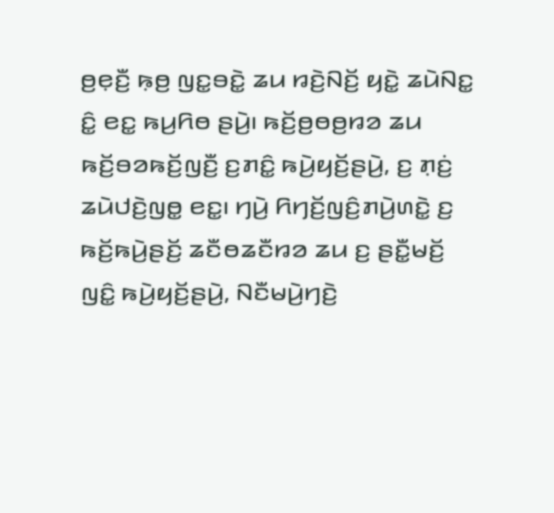ꤥ꤬ꤕ꤫ꤢꤪ꤬ ꤒ꤫ꤥ꤬ ꤜꤢ꤭ꤋꤢꤧ꤭ ꤘꤣ ꤙꤢꤧ꤬ꤡꤢꤩ꤬ ꤟꤢꤧ꤭ ꤘꤣꤧꤡꤢ꤭ ꤢꤨ꤭ ꤕꤢ꤭ ꤒꤣ꤬ꤖꤥ ꤔꤣꤧ꤬꤯ ꤒꤢꤩ꤬ꤥ꤬ꤥꤥ꤬ꤙꤤ ꤘꤣ ꤒꤢꤩ꤬ꤋꤤꤒꤢꤩ꤬ꤜꤢꤪ꤬ ꤢ꤬ꤊꤢꤨ꤭ ꤒꤣꤧ꤬ꤟꤢꤩ꤬ꤔꤣꤧ꤬, ꤢ꤬ ꤊ꤫ꤢꤦ꤬ ꤘꤣꤧꤓꤢꤧ꤬ꤜꤥ꤭ ꤕꤢ꤭꤯ ꤚꤣꤧ꤬ ꤖꤚꤢꤩ꤬ꤜꤢꤨ꤬ꤊꤣꤧ꤬ꤛꤢꤧ꤭ ꤢ꤬ ꤒꤢꤩ꤬ꤒꤣꤧ꤬ꤔꤢꤩ꤬ ꤘꤢꤪꤥꤘꤢꤪꤙꤤ ꤘꤣ ꤢ꤬ ꤔꤢꤪ꤭ꤗꤢꤩ꤬ ꤜꤢꤨ꤭ ꤒꤣꤧ꤬ꤟꤢꤩ꤬ꤔꤣꤧ꤬, ꤡꤢꤪꤗꤣꤧ꤬ꤚꤢꤧ꤬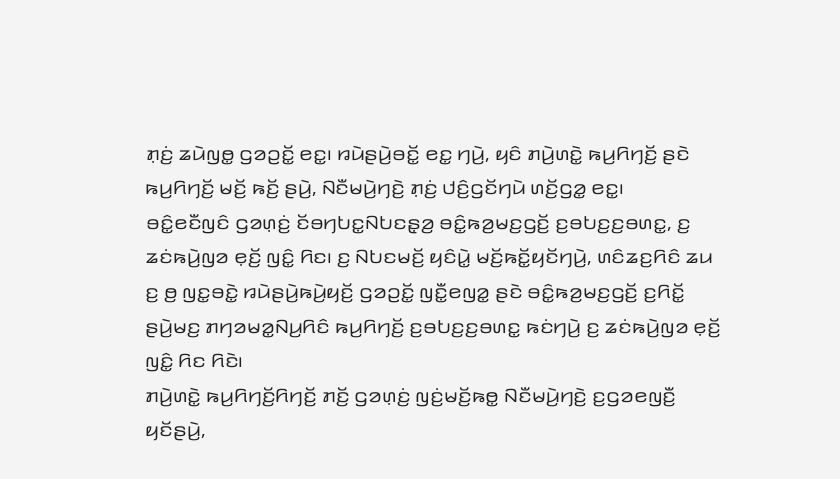ꤊ꤫ꤢꤦ꤬ ꤘꤣꤧꤜꤥ꤭ ꤞꤤꤑꤢꤩ꤭ ꤕꤢ꤭꤯ ꤙꤣꤧꤔꤣꤧ꤬ꤋꤢꤩ꤭ ꤕꤢ꤭ ꤚꤣꤧ꤬, ꤟꤢꤨ ꤊꤣꤧ꤬ꤛꤢꤧ꤭ ꤒꤣ꤬ꤖꤚꤢꤩ꤬ ꤔꤢꤧ ꤒꤣ꤬ꤖꤚꤢꤩ꤬ ꤗꤢꤩ꤬ ꤒꤢꤩ꤬ ꤔꤣꤧ꤬, ꤡꤢꤪꤗꤣꤧ꤬ꤚꤢꤧ꤬ ꤊ꤫ꤢꤦ꤬ ꤓꤢꤨ꤬ꤞꤢꤩꤚꤣꤧ ꤛꤢꤩ꤬ꤞꤤ꤭ ꤕꤢ꤭꤯
ꤋꤢꤨ꤭ꤕꤢꤪꤜꤢꤨ ꤞꤤꤛ꤫ꤢꤦ꤬ ꤢꤩꤋꤚꤝꤢ꤭ꤡꤝꤢꤔ꤫ꤤ꤬ ꤋꤢꤨ꤭ꤒꤤ꤬ꤗꤢ꤬ꤞꤢꤩ꤬ ꤢ꤬ꤋꤝꤢ꤬ꤢ꤬ꤋꤛꤢ꤭, ꤢ꤬ ꤘꤢꤦꤒꤣꤧ꤬ꤜꤤ ꤕ꤫ꤢꤩ꤬ ꤜꤢꤨ꤭ ꤖꤢ꤯ ꤢ꤬ ꤡꤝꤢꤗꤢꤩ꤬ ꤟꤢꤨꤣꤧ꤭ ꤗꤢꤩ꤬ꤒꤢꤩ꤭ꤟꤢꤩꤚꤣꤧ꤬, ꤛꤢꤨꤘꤢ꤬ꤖꤢꤨ ꤘꤣ ꤢ꤬ ꤥ꤬ ꤜꤢ꤭ꤋꤢꤧ꤭ ꤙꤣꤧꤔꤣꤧ꤬ꤒꤣꤧ꤬ꤟꤢꤩ꤬ ꤞꤤꤑꤢꤩ꤭ ꤜꤢꤪ꤭ꤕꤜꤤ꤭ ꤔꤢꤧ ꤋꤢꤨ꤭ꤒꤤ꤬ꤗꤢ꤬ꤞꤢꤩ꤬ ꤢ꤬ꤖꤢꤩ꤭ ꤔꤣꤧ꤬ꤗꤢ꤬ ꤊꤚꤤꤗꤤ꤭ꤡꤣ꤬ꤖꤢꤨ ꤒꤣ꤬ꤖꤚꤢꤩ꤬ ꤢ꤬ꤋꤝꤢ꤬ꤢ꤬ꤋꤛꤢ꤭ ꤒꤢꤦꤚꤣꤧ꤬ ꤢ꤬ ꤘꤢꤦꤒꤣꤧ꤬ꤜꤤ ꤕ꤫ꤢꤩ꤬ ꤜꤢꤨ꤭ ꤖꤢ ꤖꤢꤧ꤯
ꤊꤣꤧ꤬ꤛꤢꤧ꤭ ꤒꤣ꤬ꤖꤚꤢꤩ꤬ꤖꤚꤢꤩ꤬ ꤊꤢꤩ꤬ ꤞꤤꤛ꤫ꤢꤦ꤬ ꤜꤢꤦ꤬ꤗꤢꤩ꤬ꤒꤥ꤭ ꤡꤢꤪꤗꤣꤧ꤬ꤚꤢꤧ꤬ ꤢ꤬ꤞꤤꤕꤜꤢꤪ꤬ ꤟꤢꤩꤔꤣꤧ꤬,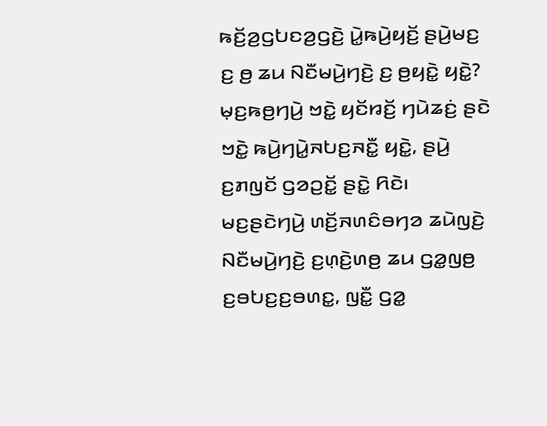ꤒꤢꤩ꤬ꤤ꤬ꤞꤝꤢꤤ꤬ꤞꤢꤧ꤬ ꤣꤧ꤭ꤒꤣꤧ꤬ꤟꤢꤩ꤬ ꤔꤣꤧ꤬ꤗꤢ꤬ ꤢ꤬ ꤥ꤬ ꤘꤣ ꤡꤢꤪꤗꤣꤧ꤬ꤚꤢꤧ꤬ ꤢ꤬ ꤥ꤬ꤟꤢꤧ꤭ ꤟꤢꤧ꤭? ꤗ꤫ꤢ꤬ꤒꤥ꤬ꤚꤣꤧ꤬ ꤠꤢꤧ꤭ ꤟꤢꤩꤙꤢꤩ꤬ ꤚꤣꤧꤘꤢꤦ꤬ ꤔꤢꤧ ꤠꤢꤧ꤭ ꤒꤣꤧ꤬ꤚꤣꤧ꤭ꤏꤝꤢ꤬ꤏꤢꤪ꤭ ꤟꤢꤧ꤭, ꤔꤣꤧ꤬ ꤢ꤬ꤊꤜꤢꤩ ꤞꤤꤑꤢꤩ꤭ ꤔꤢꤧ꤭ ꤖꤢꤧ꤯
ꤗꤢ꤬ꤔꤢꤧꤚꤣꤧ꤬ ꤛꤢꤩ꤬ꤏꤛꤢꤨꤋꤚꤤ ꤘꤣꤧꤜꤢꤧ꤬ ꤡꤢꤪꤗꤣꤧ꤬ꤚꤢꤧ꤬ ꤢ꤬ꤛ꤫ꤢꤧ꤬ꤛꤥ꤬ ꤘꤣ ꤞꤤ꤭ꤜꤥ꤬ ꤢ꤬ꤋꤝꤢ꤬ꤢ꤬ꤋꤛꤢ꤭, ꤜꤢꤪ꤭ ꤞꤤ꤭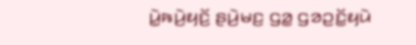ꤣꤧ꤭ꤒꤣꤧ꤬ꤟꤢꤩ꤬ ꤔꤣꤧ꤬ꤗꤢ꤬ ꤞꤤ꤭ ꤞꤤꤑꤢꤩ꤭ꤟꤣꤧ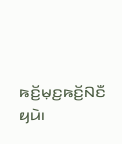ꤒꤢꤩ꤬ꤗ꤫ꤢ꤬ꤒꤢꤩ꤬ꤡꤢꤪ ꤟꤣꤧ꤯